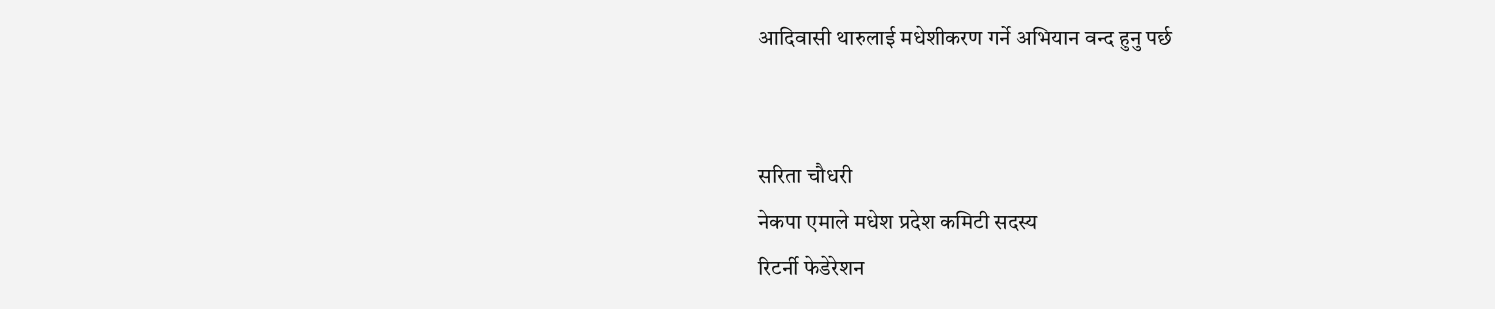आदिवासी थारुलाई मधेशीकरण गर्ने अभियान वन्द हुनु पर्छ


सरिता चौधरी
नेकपा एमाले मधेश प्रदेश कमिटी सदस्य
रिटर्नी फेडेरेशन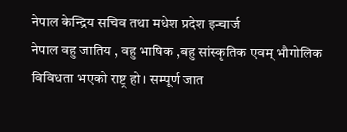नेपाल केन्द्रिय सचिव तथा मधेश प्रदेश इन्चार्ज
नेपाल वहु जातिय , वहु भाषिक ,बहु सांस्कृतिक एवम् भौगोलिक विविधता भएको राष्ट्र हो। सम्पूर्ण जात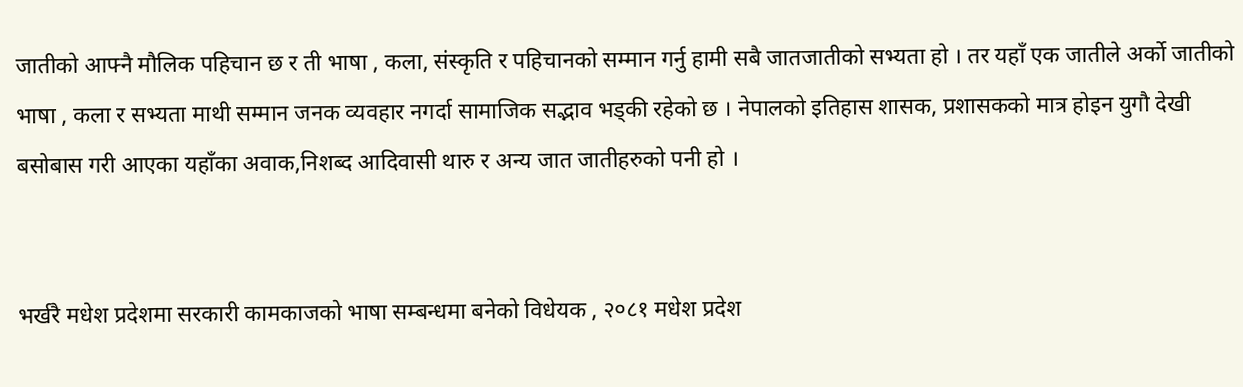जातीको आफ्नै मौलिक पहिचान छ र ती भाषा , कला, संस्कृति र पहिचानको सम्मान गर्नु हामी सबै जातजातीको सभ्यता हो । तर यहाँ एक जातीले अर्को जातीको भाषा , कला र सभ्यता माथी सम्मान जनक व्यवहार नगर्दा सामाजिक सद्भाव भड्की रहेको छ । नेपालको इतिहास शासक, प्रशासकको मात्र होइन युगौ देखी बसोबास गरी आएका यहाँका अवाक,निशब्द आदिवासी थारु र अन्य जात जातीहरुको पनी हो ।


भर्खरै मधेश प्रदेशमा सरकारी कामकाजको भाषा सम्बन्धमा बनेको विधेयक , २०८१ मधेश प्रदेश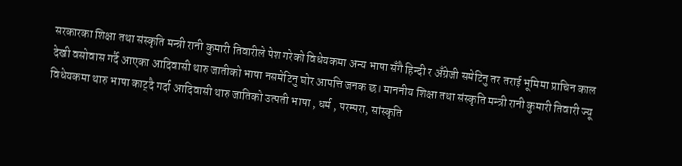सरकारका शिक्षा तथा संस्कृति मन्त्री रानी कुमारी तिवारीले पेश गरेको विधेयकमा अन्य भाषा सँगै हिन्दी र अँग्रेजी समेटिनु तर तराई भूमिमा प्राचिन काल देखी वसोवास गर्दै आएका आदिवासी थारु जातीको भाषा नसमेटिनु घोर आपत्ति जनक छ। माननीय शिक्षा तथा संस्कृति मन्त्री रानी कुमारी तिवारी ज्यू विधेयकमा थारु भाषा काट्दै गर्दा आदिवासी थारु जातिको उत्पती भाषा , धर्म , परम्परा, सांस्कृति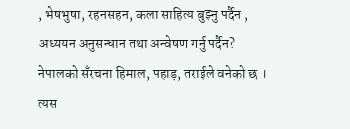, भेषभुषा, रहनसहन, कला साहित्य बुझ्नु पर्दैन , अध्ययन अनुसन्धान तथा अन्वेषण गर्नु पर्दैन?
नेपालको सँरचना हिमाल, पहाड़, तराईले वनेको छ । त्यस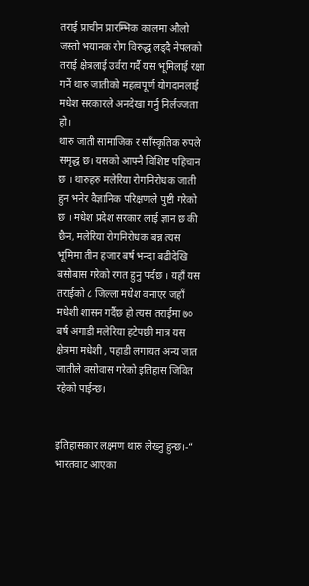तराई प्राचीन प्रारम्भिक कालमा औलो जस्तो भयानक रोग विरुद्ध लड्दै नेपलको तराई क्षेत्रलाई उर्वरा गर्दै यस भूमिलाई रक्षा गर्ने थारु जातीको महत्वपूर्ण योगदानलाई मधेश सरकारले अनदेखा गर्नु निर्लज्जता हो।
थारु जाती सामाजिक र साँस्कृतिक रुपले समृद्ध छ। यसको आफ्नै विशिष्ट पहिचान छ । थारुहरु मलेरिया रोगनिरोधक जाती हुन भनेर वैज्ञानिक परिक्षणले पुष्टी गरेको छ । मधेश प्रदेश सरकार लाई ज्ञान छ की छैन, मलेरिया रोगनिरोधक बन्न त्यस भूमिमा तीन हजार बर्ष भन्दा बढीदेखि बसोबास गरेको रगत हुनु पर्दछ । यहाँ यस तराईको ८ जिल्ला मधेश वनाएर जहाँ मधेशी शासन गर्दैछ हो त्यस तराईमा ७० बर्ष अगाडी मलेरिया हटेपछी मात्र यस क्षेत्रमा मधेशी , पहाडी लगायत अन्य जात जातीले वसोवास गरेको इतिहास जिवित रहेको पाईन्छ।


इतिहासकार लक्ष्मण थारु लेख्नु हुन्छ।-“ भारतवाट आएका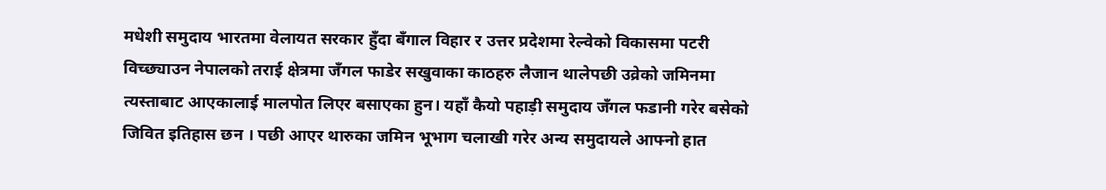मधेशी समुदाय भारतमा वेलायत सरकार हुँदा बँगाल विहार र उत्तर प्रदेशमा रेल्वेको विकासमा पटरी विच्छ्याउन नेपालको तराई क्षेत्रमा जँगल फाडेर सखुवाका काठहरु लैजान थालेपछी उव्रेको जमिनमा त्यस्ताबाट आएकालाई मालपोत लिएर बसाएका हुन। यहाँ कैयो पहाड़ी समुदाय जँगल फडानी गरेर बसेको जिवित इतिहास छन । पछी आएर थारुका जमिन भूभाग चलाखी गरेर अन्य समुदायले आफ्नो हात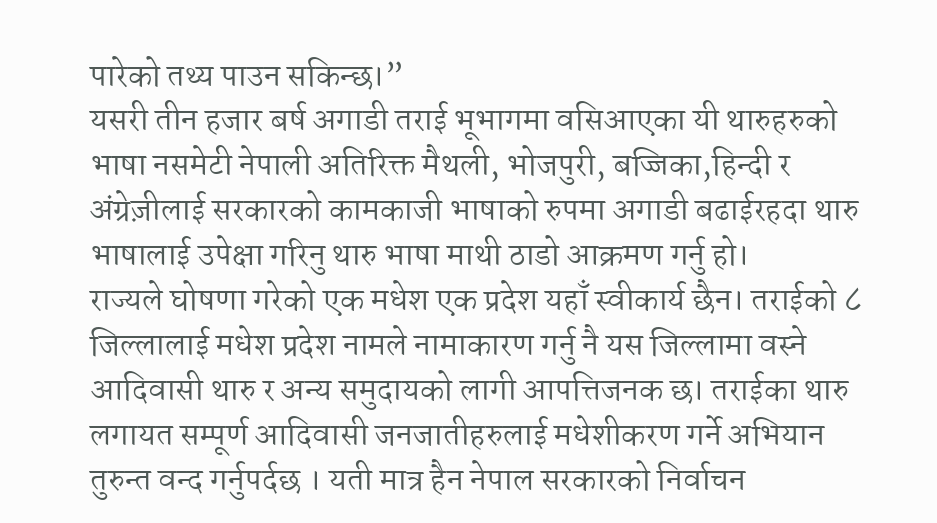पारेको तथ्य पाउन सकिन्छ।”
यसरी तीन हजार बर्ष अगाडी तराई भूभागमा वसिआएका यी थारुहरुको भाषा नसमेटी नेपाली अतिरिक्त मैथली, भोजपुरी, बज्जिका,हिन्दी र अंग्रेज़ीलाई सरकारको कामकाजी भाषाको रुपमा अगाडी बढाईरहदा थारु भाषालाई उपेक्षा गरिनु थारु भाषा माथी ठाडो आक्रमण गर्नु हो।
राज्यले घोषणा गरेको एक मधेश एक प्रदेश यहाँ स्वीकार्य छैन। तराईको ८ जिल्लालाई मधेश प्रदेश नामले नामाकारण गर्नु नै यस जिल्लामा वस्ने आदिवासी थारु र अन्य समुदायको लागी आपत्तिजनक छ। तराईका थारु लगायत सम्पूर्ण आदिवासी जनजातीहरुलाई मधेशीकरण गर्ने अभियान तुरुन्त वन्द गर्नुपर्दछ । यती मात्र हैन नेपाल सरकारको निर्वाचन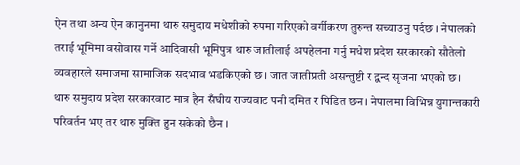ऐन तथा अन्य ऐन कानुनमा थारु समुदाय मधेशीको रुपमा गरिएको वर्गीकरण तुरुन्त सच्याउनु पर्दछ । नेपालको तराई भूमिमा वसोवास गर्ने आदिवासी भूमिपुत्र थारु जातीलाई अपहेलना गर्नु मधेश प्रदेश सरकारको सौतेलो व्यवहारले समाजमा सामाजिक सदभाव भडकिएको छ। जात जातीप्रती असन्तुष्टी र द्वन्द सृजना भएको छ।
थारु समुदाय प्रदेश सरकारवाट मात्र हैन सँघीय राज्यवाट पनी दमित र पिडित छन। नेपालमा विभिन्न युगान्तकारी परिवर्तन भए तर थारु मुक्ति हुन सकेको छैन ।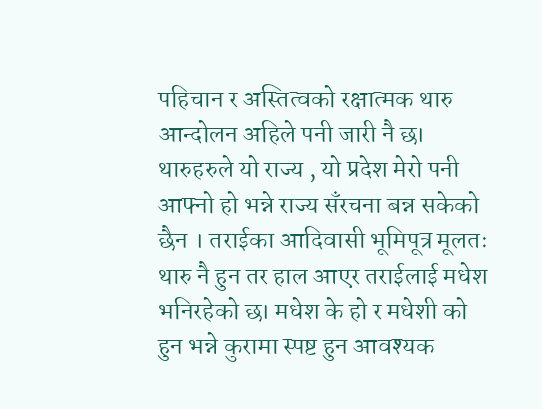पहिचान र अस्तित्वको रक्षात्मक थारु आन्दोलन अहिले पनी जारी नै छ। थारुहरुले यो राज्य , यो प्रदेश मेरो पनी आफ्नो हो भन्ने राज्य सँरचना बन्न सकेको छैन । तराईका आदिवासी भूमिपूत्र मूलतः थारु नै हुन तर हाल आएर तराईलाई मधेश भनिरहेको छ। मधेश के हो र मधेशी को हुन भन्ने कुरामा स्पष्ट हुन आवश्यक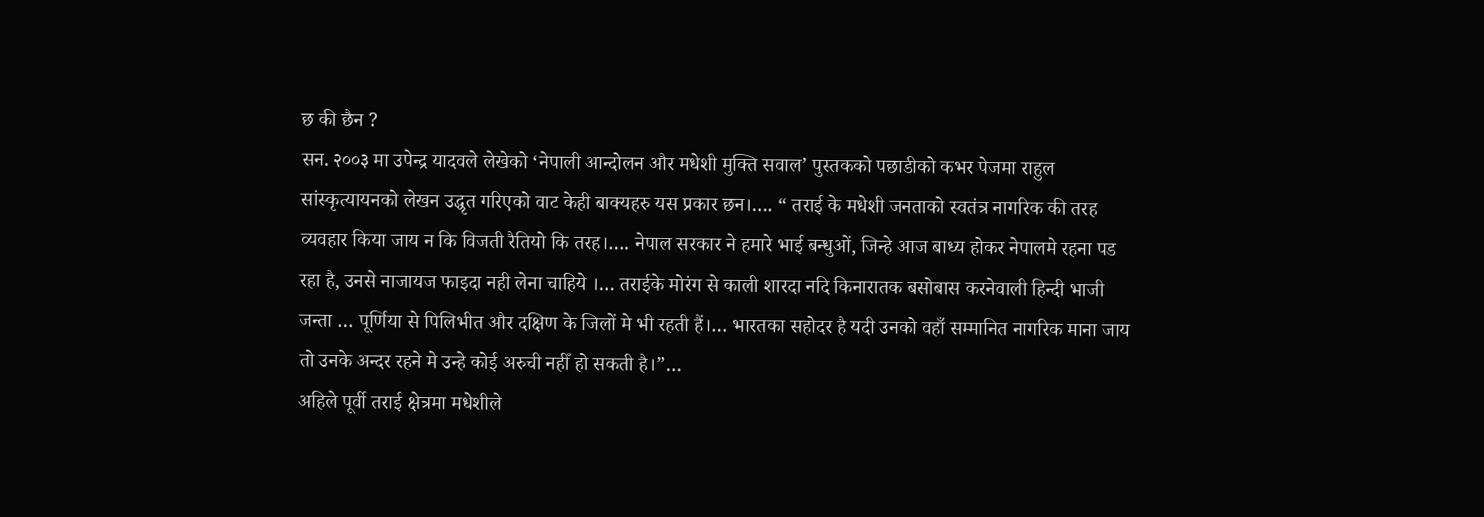छ की छैन ?
सन. २००३ मा उपेन्द्र यादवले लेखेको ‘नेपाली आन्दोलन और मधेशी मुक्ति सवाल’ पुस्तकको पछाडीको कभर पेजमा राहुल सांस्कृत्यायनको लेखन उद्धृत गरिएको वाट केही बाक्यहरु यस प्रकार छन।…. “ तराई के मधेशी जनताको स्वतंत्र नागरिक की तरह व्यवहार किया जाय न कि विजती रैतियो कि तरह।…. नेपाल सरकार ने हमारे भाई बन्धुओं, जिन्हे आज बाध्य होकर नेपालमे रहना पड रहा है, उनसे नाजायज फाइदा नही लेना चाहिये ।… तराईके मोरंग से काली शारदा नदि किनारातक बसोबास करनेवाली हिन्दी भाजी जन्ता … पूर्णिया से पिलिभीत और दक्षिण के जिलों मे भी रहती हैं।… भारतका सहोदर है यदी उनको वहाँ सम्मानित नागरिक माना जाय तो उनके अन्दर रहने मे उन्हे कोई अरुची नहीँ हो सकती है।”…
अहिले पूर्वी तराई क्षेत्रमा मधेशीले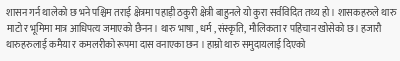शासन गर्न थालेको छ भने पश्चिम तराई क्षेत्रमा पहाड़ी ठकुरी क्षेत्री बाहुनले यो कुरा सर्वविदित तथ्य हो। शासकहरुले थारु माटो र भूमिमा मात्र आधिपत्य जमाएको छैनन। थारु भाषा , धर्म , संस्कृति, मौलिकता र पहिचान खोसेको छ। हजारौ थारुहरुलाई कमैया र कमलरीको रूपमा दास वनाएका छन । हाम्रो थारु समुदायलाई दिएको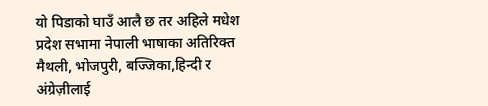यो पिडाको घाउँ आलै छ तर अहिले मधेश प्रदेश सभामा नेपाली भाषाका अतिरिक्त मैथली, भोजपुरी, बज्जिका,हिन्दी र अंग्रेज़ीलाई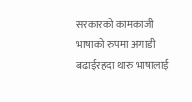सरकारको कामकाजी भाषाको रुपमा अगाडी बढाईरहदा थारु भाषालाई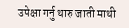उपेक्षा गर्नु थारु जाती माथी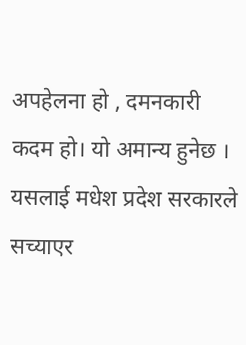अपहेलना हो , दमनकारी कदम हो। यो अमान्य हुनेछ । यसलाई मधेश प्रदेश सरकारले सच्याएर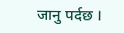जानु पर्दछ ।